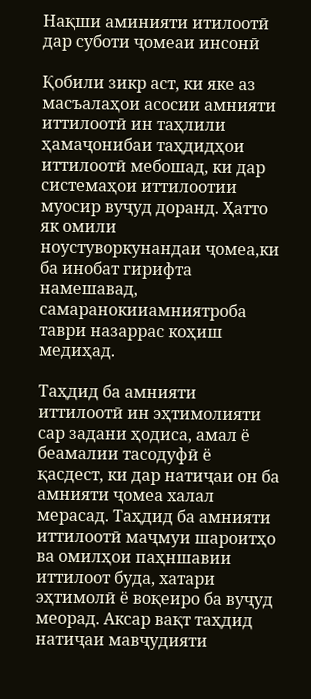Нақши аминияти итилоотӣ дар суботи ҷомеаи инсонӣ

Қобили зикр аст, ки яке аз масъалаҳои асосии амнияти иттилоотӣ ин таҳлили ҳамаҷонибаи таҳдидҳои иттилоотӣ мебошад, ки дар системаҳои иттилоотии муосир вуҷуд доранд. Ҳатто як омили  ноустуворкунандаи ҷомеа,ки ба инобат гирифта намешавад, самаранокииамниятроба таври назаррас коҳиш медиҳад.

Таҳдид ба амнияти иттилоотӣ ин эҳтимолияти сар задани ҳодиса, амал ё беамалии тасодуфӣ ё қасдест, ки дар натиҷаи он ба амнияти ҷомеа халал мерасад. Таҳдид ба амнияти иттилоотӣ маҷмуи шароитҳо ва омилҳои паҳншавии иттилоот буда, хатари эҳтимолӣ ё воқеиро ба вуҷуд меорад. Аксар вақт таҳдид натиҷаи мавҷудияти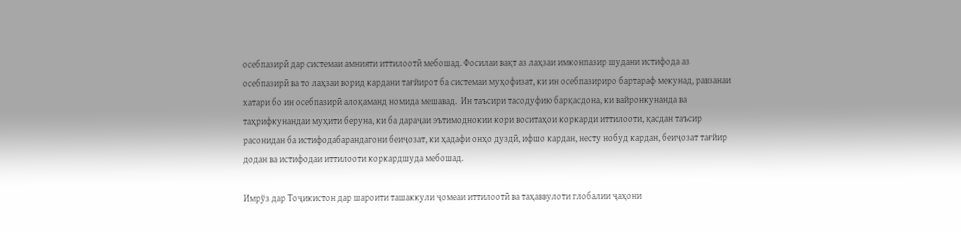осебпазирӣ дар системаи амнияти иттилоотӣ мебошад. Фосилаи вақт аз лаҳзаи имконпазир шудани истифода аз осебпазирӣ ва то лаҳзаи ворид кардани тағйирот ба системаи муҳофизат, ки ин осебпазириро бартараф мекунад, равзанаи хатари бо ин осебпазирӣ алоқаманд номида мешавад.  Ин таъсири тасодуфию барқасдона, ки вайронкунанда ва таҳрифкунандаи муҳити беруна, ки ба дараҷаи эътимоднокии кори воситаҳои коркарди иттилооти, қасдан таъсир расонидан ба истифодабарандагони беиҷозат, ки ҳадафи онҳо дуздӣ, ифшо кардан, несту нобуд кардан, беиҷозат тағйир додан ва истифодаи иттилооти коркардшуда мебошад.

Имрўз дар Тоҷикистон дар шароити ташаккули ҷомеаи иттилоотӣ ва таҳаввулоти глобалии ҷаҳони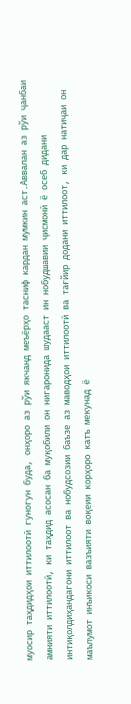муосир таҳдидҳои иттилоотӣ гуногун буда, онҳоро аз рўи якчанд меъёрҳо тасниф кардан мумкин аст.Аввалан аз рўи ҷанбаи амнияти иттилоотӣ, ки таҳдид асосан ба муқобили он нигаронида шудааст ин нобудшавии ҷисмонӣ ё осеб дидани интиқолдиҳандагони иттилоот ва нобудсозии баъзе аз маводҳои иттилоотӣ ва тағйир додани иттилоот, ки дар натиҷаи он маълумот инъикоси вазъияти воқеии корҳоро катъ мекунад ё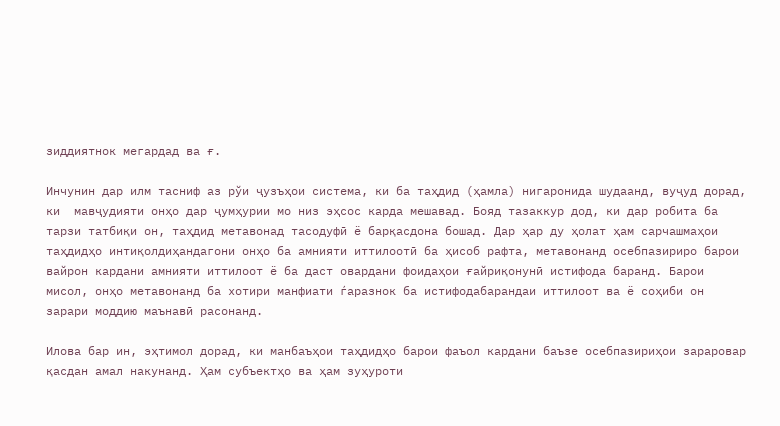зиддиятнок мегардад ва ғ.

Инчунин дар илм тасниф аз рўи ҷузъҳои система, ки ба таҳдид (ҳамла) нигаронида шудаанд, вуҷуд дорад, ки  мавҷудияти онҳо дар ҷумҳурии мо низ эҳсос карда мешавад. Бояд тазаккур дод, ки дар робита ба тарзи татбиқи он, таҳдид метавонад тасодуфӣ ё барқасдона бошад. Дар ҳар ду ҳолат ҳам сарчашмаҳои таҳдидҳо интиқолдиҳандагони онҳо ба амнияти иттилоотӣ ба ҳисоб рафта, метавонанд осебпазириро барои вайрон кардани амнияти иттилоот ё ба даст овардани фоидаҳои ғайриқонунӣ истифода баранд. Барои мисол, онҳо метавонанд ба хотири манфиати ѓаразнок ба истифодабарандаи иттилоот ва ё соҳиби он зарари моддию маънавӣ расонанд.

Илова бар ин, эҳтимол дорад, ки манбаъҳои таҳдидҳо барои фаъол кардани баъзе осебпазириҳои зараровар қасдан амал накунанд. Ҳам субъектҳо ва ҳам зуҳуроти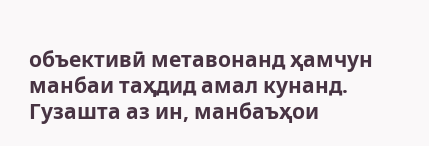объективӣ метавонанд ҳамчун манбаи таҳдид амал кунанд. Гузашта аз ин, манбаъҳои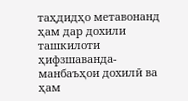таҳдидҳо метавонанд ҳам дар дохили ташкилоти ҳифзшаванда- манбаъҳои дохилӣ ва ҳам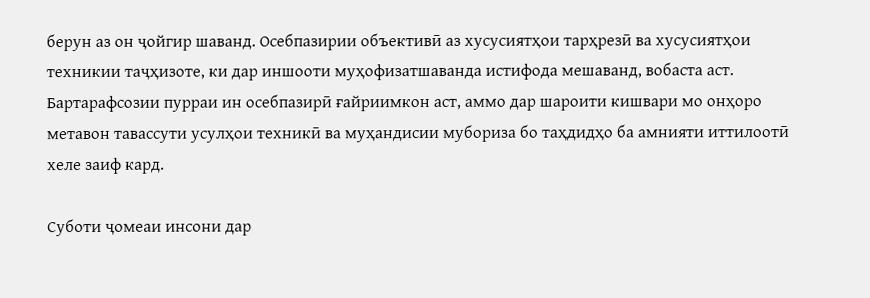берун аз он ҷойгир шаванд. Осебпазирии объективӣ аз хусусиятҳои тарҳрезӣ ва хусусиятҳои техникии таҷҳизоте, ки дар иншооти муҳофизатшаванда истифода мешаванд, вобаста аст. Бартарафсозии пурраи ин осебпазирӣ ғайриимкон аст, аммо дар шароити кишвари мо онҳоро метавон тавассути усулҳои техникӣ ва муҳандисии мубориза бо таҳдидҳо ба амнияти иттилоотӣ хеле заиф кард.

Суботи ҷомеаи инсони дар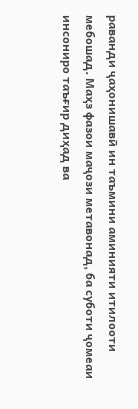раванди ҷаҳонишавӣ ин таъмини аминияти итилооти мебошад. Маҳз фазои маҷози метавонад, ба суботи ҷомеаи инсониро таъғир диҳад ва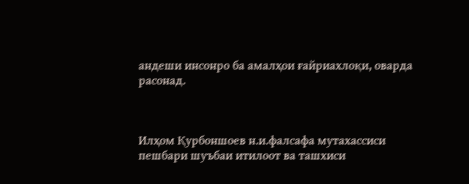андеши инсонро ба амалҳои ғайриахлоқи, оварда расонад.



Илҳом Қурбоншоев н.и.фалсафа мутахассиси пешбари шуъбаи итилоот ва ташхиси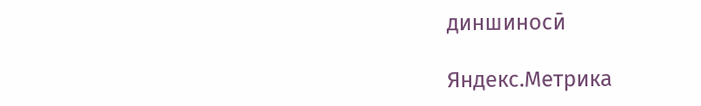диншиносӣ

Яндекс.Метрика